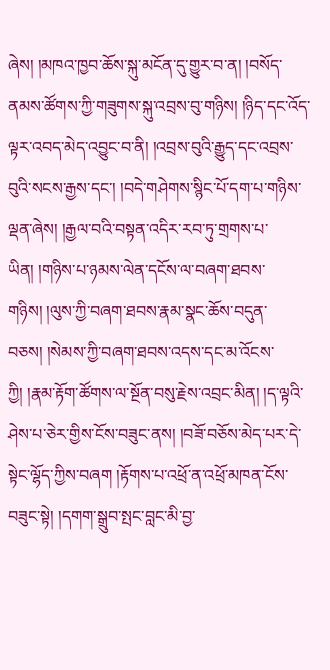ཞེས། །མཁའ་ཁྱབ་ཆོས་སྐུ་མངོན་དུ་གྱུར་བ་ན། །བསོད་ནམས་ཚོགས་ཀྱི་གཟུགས་སྐུ་འབྲས་བུ་གཉིས། །ཉིད་དང་འོད་ལྟར་འབད་མེད་འབྱུང་བ་ནི། །འབྲས་བུའི་རྒྱུད་དང་འབྲས་བུའི་སངས་རྒྱས་དང་། །བདེ་གཤེགས་སྙིང་པོ་དག་པ་གཉིས་ལྡན་ཞེས། །རྒྱལ་བའི་བསྟན་འདིར་རབ་ཏུ་གྲགས་པ་ཡིན། །གཉིས་པ་ཉམས་ལེན་དངོས་ལ་བཞག་ཐབས་གཉིས། །ལུས་ཀྱི་བཞག་ཐབས་རྣམ་སྣང་ཆོས་བདུན་བཅས། །སེམས་ཀྱི་བཞག་ཐབས་འདས་དང་མ་འོངས་ཀྱི། །རྣམ་རྟོག་ཚོགས་ལ་སྔོན་བསུ་རྗེས་འབྲང་མིན། །ད་ལྟའི་ཤེས་པ་ཅེར་གྱིས་ངོས་བཟུང་ནས། །བཟོ་བཅོས་མེད་པར་དེ་སྟེང་ལྷོད་ཀྱིས་བཞག །རྟོགས་པ་འཕྲོ་ན་འཕྲོ་མཁན་ངོས་བཟུང་སྟེ། །དགག་སྒྲུབ་སྤང་བླང་མི་བྱ་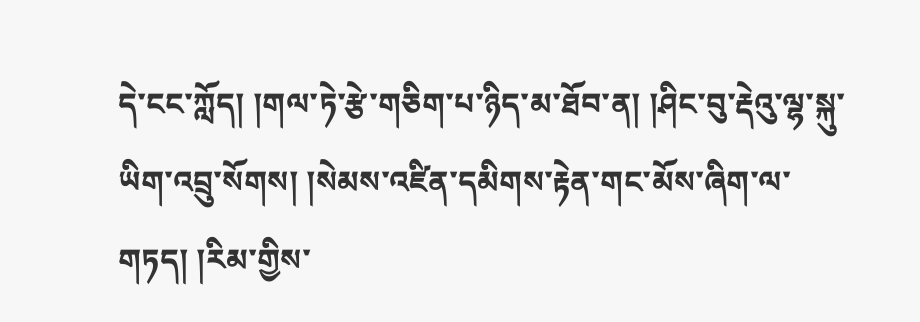དེ་ངང་ཀློད། །གལ་ཏེ་རྩེ་གཅིག་པ་ཉིད་མ་ཐོབ་ན། །ཤིང་བུ་རྡེའུ་ལྷ་སྐུ་ཡིག་འབྲུ་སོགས། །སེམས་འཛིན་དམིགས་རྟེན་གང་མོས་ཞིག་ལ་གཏད། །རིམ་གྱིས་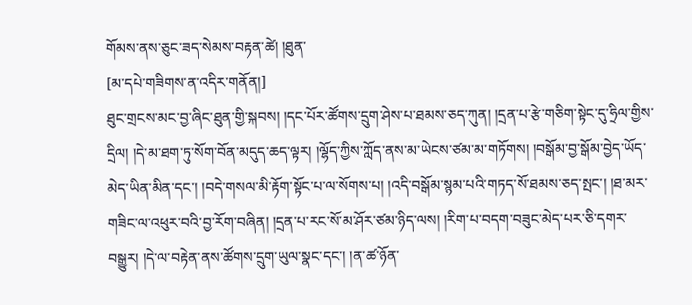གོམས་ནས་ཅུང་ཟད་སེམས་བརྟན་ཚེ། །ཐུན་
[མ་དཔེ་གཟིགས་ན་འདིར་གནོན།]
ཐུང་གྲངས་མང་བྱ་ཞིང་ཐུན་གྱི་སྐབས། །དང་པོར་ཚོགས་དྲུག་ཤེས་པ་ཐམས་ཅད་ཀུན། །དྲན་པ་རྩེ་གཅིག་སྟེང་དུ་ཧྲིལ་གྱིས་དྲིལ། །དེ་མ་ཐག་ཏུ་སོག་བོན་མདུད་ཆད་ལྟར། །ལྷོད་ཀྱིས་ཀློད་ནས་མ་ཡེངས་ཙམ་མ་གཏོགས། །བསྒོམ་བྱ་སྒོམ་བྱེད་ཡོད་མེད་ཡིན་མིན་དང་། །བདེ་གསལ་མི་རྟོག་སྟོང་པ་ལ་སོགས་པ། །འདི་བསྒོམ་སྙམ་པའི་གཏད་སོ་ཐམས་ཅད་སྤང་། །ཐ་མར་གཟིང་ལ་འཕུར་བའི་བྱ་རོག་བཞིན། །དྲན་པ་རང་སོ་མ་ཤོར་ཙམ་ཉིད་ལས། །རིག་པ་བདག་བཟུང་མེད་པར་ཅི་དགར་བསྒྱུར། །དེ་ལ་བརྟེན་ནས་ཚོགས་དྲུག་ཡུལ་སྣང་དང་། །ན་ཚ་ཉོན་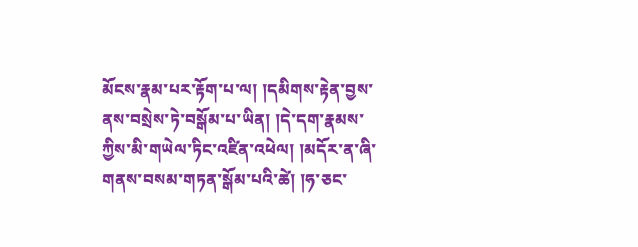མོངས་རྣམ་པར་རྟོག་པ་ལ། །དམིགས་རྟེན་བྱས་ནས་བསྲེས་ཏེ་བསྒོམ་པ་ཡིན། །དེ་དག་རྣམས་ཀྱིས་མི་གཡེལ་ཏིང་འཛིན་འཕེལ། །མདོར་ན་ཞི་གནས་བསམ་གཏན་སྒོམ་པའི་ཚེ། །ཧ་ཅང་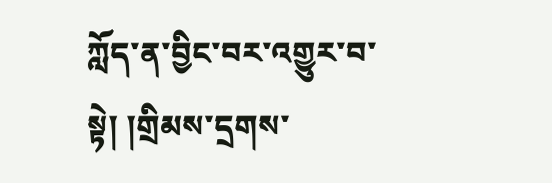ཀློད་ན་བྱིང་བར་འགྱུར་བ་སྟེ། །གྲིམས་དྲགས་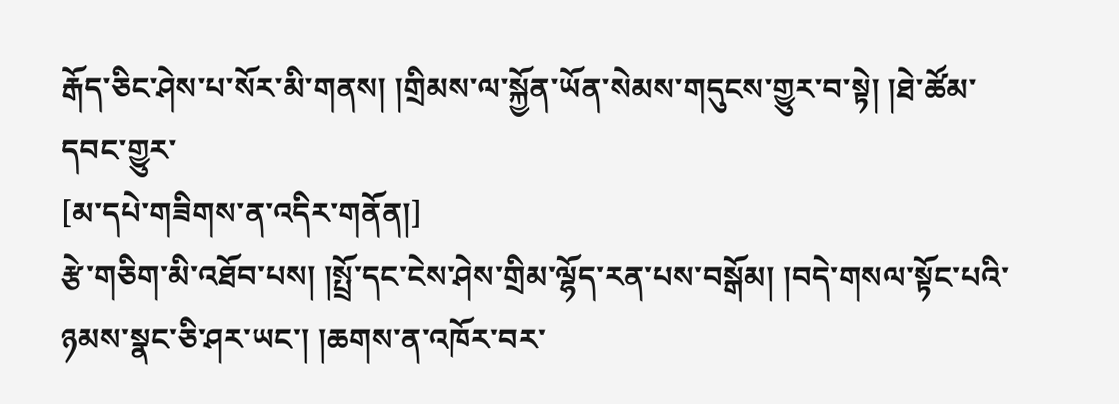རྒོད་ཅིང་ཤེས་པ་སོར་མི་གནས། །གྲིམས་ལ་སྐྱོན་ཡོན་སེམས་གདུངས་གྱུར་བ་སྟེ། །ཐེ་ཚོམ་དབང་གྱུར་
[མ་དཔེ་གཟིགས་ན་འདིར་གནོན།]
རྩེ་གཅིག་མི་འཐོབ་པས། །སྤྲོ་དང་ངེས་ཤེས་གྲིམ་ལྷོད་རན་པས་བསྒོམ། །བདེ་གསལ་སྟོང་པའི་ཉམས་སྣང་ཅི་ཤར་ཡང་། །ཆགས་ན་འཁོར་བར་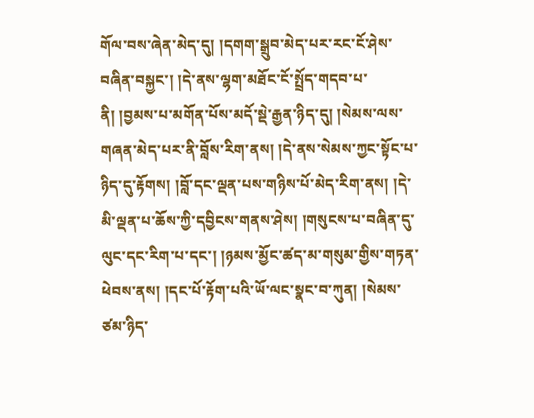གོལ་བས་ཞེན་མེད་དུ། །དགག་སྒྲུབ་མེད་པར་རང་ངོ་ཤེས་བཞིན་བསྐྱང་། །དེ་ནས་ལྷག་མཐོང་ངོ་སྤྲོད་གདབ་པ་ནི། །བྱམས་པ་མགོན་པོས་མདོ་སྡེ་རྒྱན་ཉིད་དུ། །སེམས་ལས་གཞན་མེད་པར་ནི་བློས་རིག་ནས། །དེ་ནས་སེམས་ཀྱང་སྟོང་པ་ཉིད་དུ་རྟོགས། །བློ་དང་ལྡན་པས་གཉིས་པོ་མེད་རིག་ནས། །དེ་མི་ལྡན་པ་ཆོས་ཀྱི་དབྱིངས་གནས་ཤེས། །གསུངས་པ་བཞིན་དུ་ལུང་དང་རིག་པ་དང་། །ཉམས་མྱོང་ཚད་མ་གསུམ་གྱིས་གཏན་ཕེབས་ནས། །དང་པོ་རྟོག་པའི་ཡོ་ལང་སྣང་བ་ཀུན། །སེམས་ཙམ་ཉིད་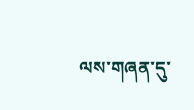ལས་གཞན་དུ་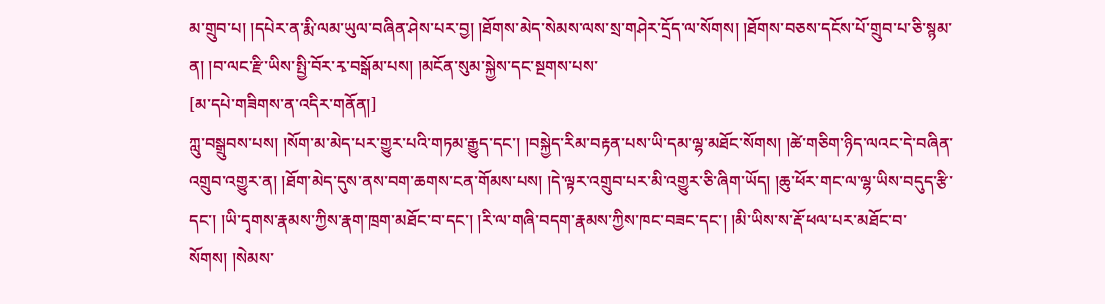མ་གྲུབ་པ། །དཔེར་ན་རྨི་ལམ་ཡུལ་བཞིན་ཤེས་པར་བྱ། །ཐོགས་མེད་སེམས་ལས་སྲ་གཤེར་དྲོད་ལ་སོགས། །ཐོགས་བཅས་དངོས་པོ་གྲུབ་པ་ཅི་སྙམ་ན། །བ་ལང་རྫི་ཡིས་སྤྱི་བོར་རྭ་བསྒོམ་པས། །མངོན་སུམ་སྐྱེས་དང་སྔགས་པས་
[མ་དཔེ་གཟིགས་ན་འདིར་གནོན།]
ཀླུ་བསྒྲུབས་པས། །སོག་མ་མེད་པར་གྱུར་པའི་གཏམ་རྒྱུད་དང་། །བསྐྱེད་རིམ་བརྟན་པས་ཡི་དམ་ལྷ་མཐོང་སོགས། །ཚེ་གཅིག་ཉིད་ལའང་དེ་བཞིན་འགྲུབ་འགྱུར་ན། །ཐོག་མེད་དུས་ནས་བག་ཆགས་ངན་གོམས་པས། །དེ་ལྟར་འགྲུབ་པར་མི་འགྱུར་ཅི་ཞིག་ཡོད། །ཆུ་ཕོར་གང་ལ་ལྷ་ཡིས་བདུད་རྩི་དང་། །ཡི་དྭགས་རྣམས་ཀྱིས་རྣག་ཁྲག་མཐོང་བ་དང་། །རི་ལ་གཞི་བདག་རྣམས་ཀྱིས་ཁང་བཟང་དང་། །མི་ཡིས་ས་རྡོ་ཕལ་པར་མཐོང་བ་སོགས། །སེམས་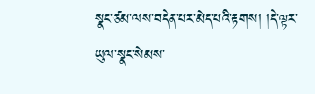སྣང་ཙམ་ལས་བདེན་པར་མེད་པའི་རྟགས། །དེ་ལྟར་ཡུལ་སྣང་སེམས་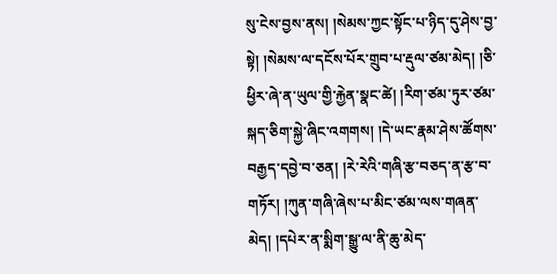སུ་ངེས་བྱས་ནས། །སེམས་ཀྱང་སྟོང་པ་ཉིད་དུ་ཤེས་བྱ་སྟེ། །སེམས་ལ་དངོས་པོར་གྲུབ་པ་རྡུལ་ཙམ་མེད། །ཅི་ཕྱིར་ཞེ་ན་ཡུལ་གྱི་རྐྱེན་སྣང་ཚེ། །རིག་ཙམ་ཏུར་ཙམ་སྐད་ཅིག་སྐྱེ་ཞིང་འགགས། །དེ་ཡང་རྣམ་ཤེས་ཚོགས་བརྒྱད་དབྱེ་བ་ཅན། །རེ་རེའི་གཞི་རྩ་བཅད་ན་རྩ་བ་གཏོར། །ཀུན་གཞི་ཞེས་པ་མིང་ཙམ་ལས་གཞན་མེད། །དཔེར་ན་སྨིག་སྒྱུ་ལ་ནི་ཆུ་མེད་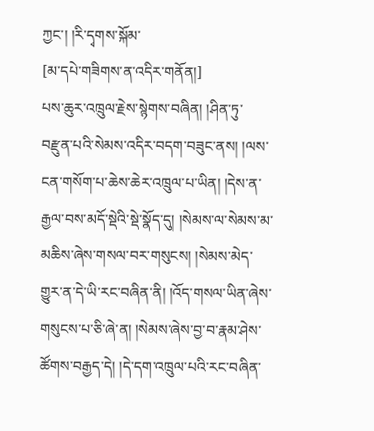ཀྱང་། །རི་དྭགས་སྐོམ་
[མ་དཔེ་གཟིགས་ན་འདིར་གནོན།]
པས་ཆུར་འཁྲུལ་རྗེས་སྙེགས་བཞིན། །ཤིན་ཏུ་བརྫུན་པའི་སེམས་འདིར་བདག་བཟུང་ནས། །ལས་ངན་གསོག་པ་ཆེས་ཆེར་འཁྲུལ་པ་ཡིན། །དེས་ན་རྒྱལ་བས་མདོ་སྡེའི་སྡེ་སྣོད་དུ། །སེམས་ལ་སེམས་མ་མཆིས་ཞེས་གསལ་བར་གསུངས། །སེམས་མེད་གྱུར་ན་དེ་ཡི་རང་བཞིན་ནི། །འོད་གསལ་ཡིན་ཞེས་གསུངས་པ་ཅི་ཞེ་ན། །སེམས་ཞེས་བྱ་བ་རྣམ་ཤེས་ཚོགས་བརྒྱད་དེ། །དེ་དག་འཁྲུལ་པའི་རང་བཞིན་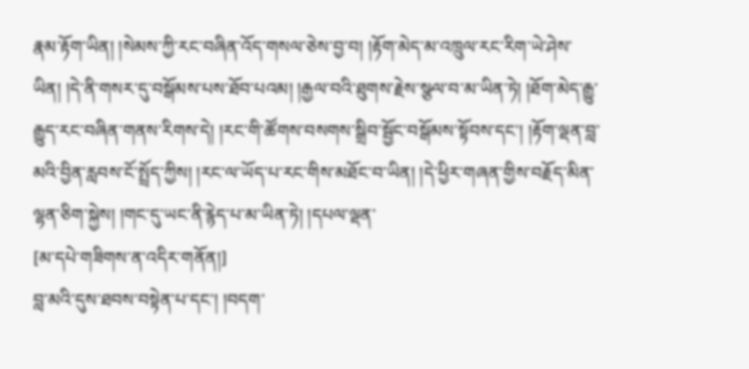རྣམ་རྟོག་ཡིན། །སེམས་ཀྱི་རང་བཞིན་འོད་གསལ་ཅེས་བྱ་བ། །རྟོག་མེད་མ་འཁྲུལ་རང་རིག་ཡེ་ཤེས་ཡིན། །དེ་ནི་གསར་དུ་བསྒོམས་པས་ཐོབ་པའམ། །རྒྱལ་བའི་ཐུགས་རྗེས་སྩལ་བ་མ་ཡིན་ཏེ། །ཐོག་མེད་རྒྱུ་རྒྱུད་རང་བཞིན་གནས་རིགས་དེ། །རང་གི་ཚོགས་བསགས་སྒྲིབ་སྦྱོང་བསྒོམས་སྟོབས་དང་། །རྟོག་ལྡན་བླ་མའི་བྱིན་རླབས་ངོ་སྤྲོད་ཀྱིས། །རང་ལ་ཡོད་པ་རང་གིས་མཐོང་བ་ཡིན། །དེ་ཕྱིར་གཞན་གྱིས་བརྗོད་མིན་ལྷན་ཅིག་སྐྱེས། །གང་དུ་ཡང་ནི་རྙེད་པ་མ་ཡིན་ཏེ། །དཔལ་ལྡན་
[མ་དཔེ་གཟིགས་ན་འདིར་གནོན།]
བླ་མའི་དུས་ཐབས་བསྟེན་པ་དང་། །བདག་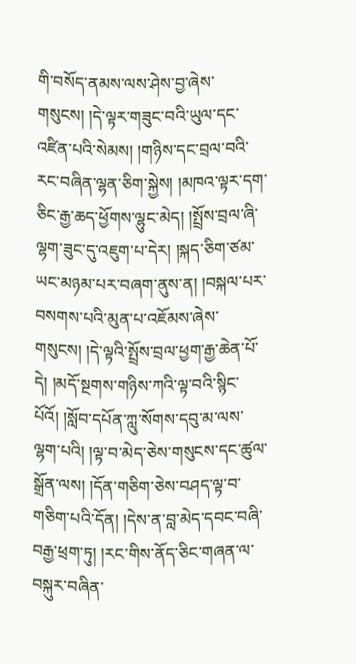གི་བསོད་ནམས་ལས་ཤེས་བྱ་ཞེས་གསུངས། །དེ་ལྟར་གཟུང་བའི་ཡུལ་དང་འཛིན་པའི་སེམས། །གཉིས་དང་བྲལ་བའི་རང་བཞིན་ལྷན་ཅིག་སྐྱེས། །མཁའ་ལྟར་དག་ཅིང་རྒྱ་ཆད་ཕྱོགས་ལྷུང་མེད། །སྤྲོས་བྲལ་ཞི་ལྷག་ཟུང་དུ་འཇུག་པ་དེར། །སྐད་ཅིག་ཙམ་ཡང་མཉམ་པར་བཞག་ནུས་ན། །བསྐལ་པར་བསགས་པའི་མུན་པ་འཇོམས་ཞེས་གསུངས། །དེ་ལྟའི་སྤྲོས་བྲལ་ཕྱག་རྒྱ་ཆེན་པོ་དེ། །མདོ་སྔགས་གཉིས་ཀའི་ལྟ་བའི་སྙིང་པོའོ། །སློབ་དཔོན་ཀླུ་སོགས་དབུ་མ་ལས་ལྷག་པའི། །ལྟ་བ་མེད་ཅེས་གསུངས་དང་ཚུལ་སྒྲོན་ལས། །དོན་གཅིག་ཅེས་བཤད་ལྟ་བ་གཅིག་པའི་དོན། །དེས་ན་བླ་མེད་དབང་བཞི་བརྒྱ་ཕྲག་ཏུ། །རང་གིས་ནོད་ཅིང་གཞན་ལ་བསྐུར་བཞིན་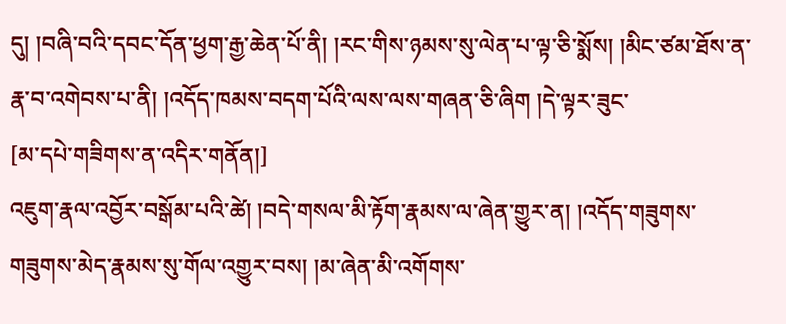དུ། །བཞི་བའི་དབང་དོན་ཕྱག་རྒྱ་ཆེན་པོ་ནི། །རང་གིས་ཉམས་སུ་ལེན་པ་ལྟ་ཅི་སྨོས། །མིང་ཙམ་ཐོས་ན་རྣ་བ་འགེབས་པ་ནི། །འདོད་ཁམས་བདག་པོའི་ལས་ལས་གཞན་ཅི་ཞིག །དེ་ལྟར་ཟུང་
[མ་དཔེ་གཟིགས་ན་འདིར་གནོན།]
འཇུག་རྣལ་འབྱོར་བསྒོམ་པའི་ཚེ། །བདེ་གསལ་མི་རྟོག་རྣམས་ལ་ཞེན་གྱུར་ན། །འདོད་གཟུགས་གཟུགས་མེད་རྣམས་སུ་གོལ་འགྱུར་བས། །མ་ཞེན་མི་འགོགས་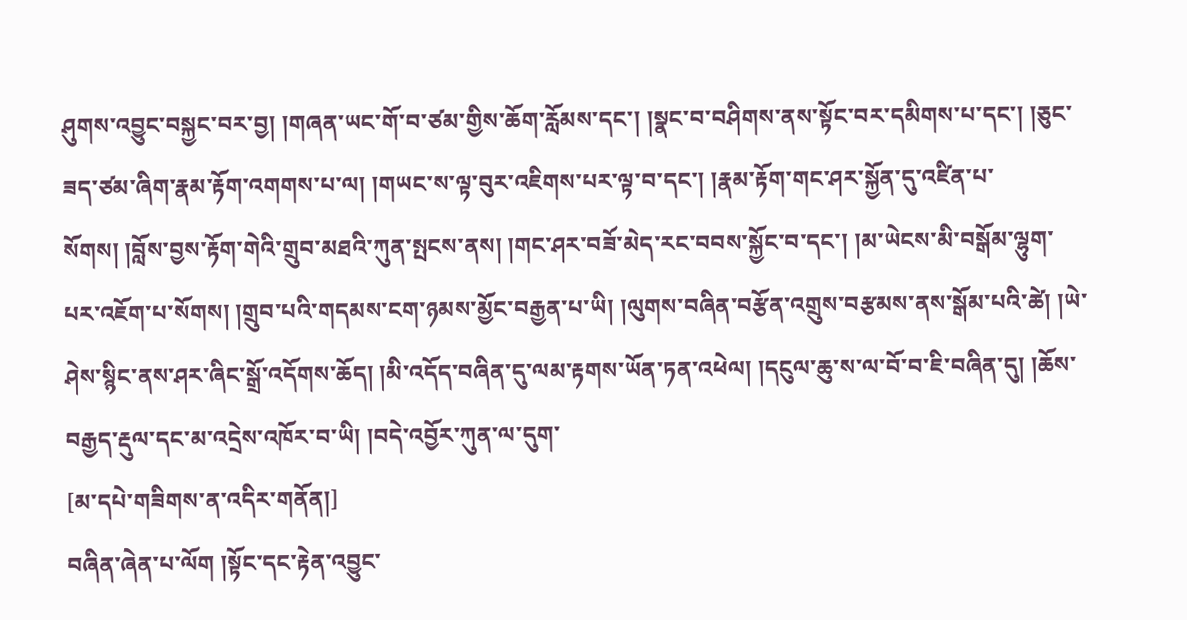ཤུགས་འབྱུང་བསྐྱང་བར་བྱ། །གཞན་ཡང་གོ་བ་ཙམ་གྱིས་ཆོག་རློམས་དང་། །སྣང་བ་བཤིགས་ནས་སྟོང་བར་དམིགས་པ་དང་། །ཅུང་ཟད་ཙམ་ཞིག་རྣམ་རྟོག་འགགས་པ་ལ། །གཡང་ས་ལྟ་བུར་འཇིགས་པར་ལྟ་བ་དང་། །རྣམ་རྟོག་གང་ཤར་སྐྱོན་དུ་འཛིན་པ་སོགས། །བློས་བྱས་རྟོག་གེའི་གྲུབ་མཐའི་ཀུན་སྤངས་ནས། །གང་ཤར་བཟོ་མེད་རང་བབས་སྐྱོང་བ་དང་། །མ་ཡེངས་མི་བསྒོམ་ལྷུག་པར་འཇོག་པ་སོགས། །གྲུབ་པའི་གདམས་ངག་ཉམས་མྱོང་བརྒྱན་པ་ཡི། །ལུགས་བཞིན་བརྩོན་འགྲུས་བརྩམས་ནས་སྒོམ་པའི་ཚེ། །ཡེ་ཤེས་སྙིང་ནས་ཤར་ཞིང་སྒྲོ་འདོགས་ཆོད། །མི་འདོད་བཞིན་དུ་ལམ་རྟགས་ཡོན་ཏན་འཕེལ། །དངུལ་ཆུ་ས་ལ་བོ་བ་ཇི་བཞིན་དུ། །ཆོས་བརྒྱད་རྡུལ་དང་མ་འདྲེས་འཁོར་བ་ཡི། །བདེ་འབྱོར་ཀུན་ལ་དུག་
[མ་དཔེ་གཟིགས་ན་འདིར་གནོན།]
བཞིན་ཞེན་པ་ལོག །སྟོང་དང་རྟེན་འབྱུང་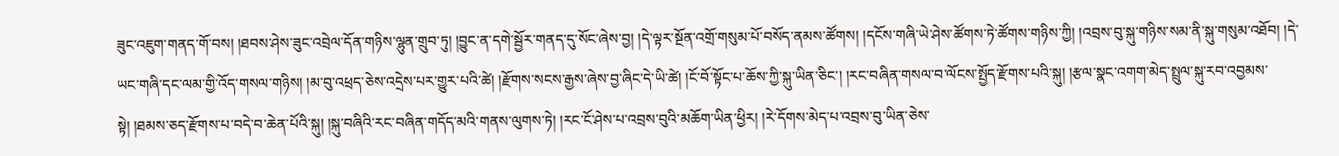ཟུང་འཇུག་གནད་གོ་བས། །ཐབས་ཤེས་ཟུང་འབྲེལ་དོན་གཉིས་ལྷུན་གྲུབ་ཏུ། །བྱུང་ན་དགེ་སྦྱོར་གནད་དུ་སོང་ཞེས་བྱ། །དེ་ལྟར་སྔོན་འགྲོ་གསུམ་པོ་བསོད་ནམས་ཚོགས། །དངོས་གཞི་ཡེ་ཤེས་ཚོགས་ཏེ་ཚོགས་གཉིས་ཀྱི། །འབྲས་བུ་སྐུ་གཉིས་སམ་ནི་སྐུ་གསུམ་འཐོབ། །དེ་ཡང་གཞི་དང་ལམ་གྱི་འོད་གསལ་གཉིས། །མ་བུ་འཕྲད་ཅེས་འདྲེས་པར་གྱུར་པའི་ཚེ། །རྫོགས་སངས་རྒྱས་ཞེས་བྱ་ཞིང་དེ་ཡི་ཚེ། །ངོ་བོ་སྟོང་པ་ཆོས་ཀྱི་སྐུ་ཡིན་ཅིང་། །རང་བཞིན་གསལ་བ་ལོངས་སྤྱོད་རྫོགས་པའི་སྐུ། །རྩལ་སྣང་འགག་མེད་སྤྲུལ་སྐུ་རབ་འབྱམས་སྟེ། །ཐམས་ཅད་རྫོགས་པ་བདེ་བ་ཆེན་པོའི་སྐུ། །སྐུ་བཞིའི་རང་བཞིན་གདོད་མའི་གནས་ལུགས་ཏེ། །རང་ངོ་ཤེས་པ་འབྲས་བུའི་མཆོག་ཡིན་ཕྱིར། །རེ་དོགས་མེད་པ་འབྲས་བུ་ཡིན་ཅེས་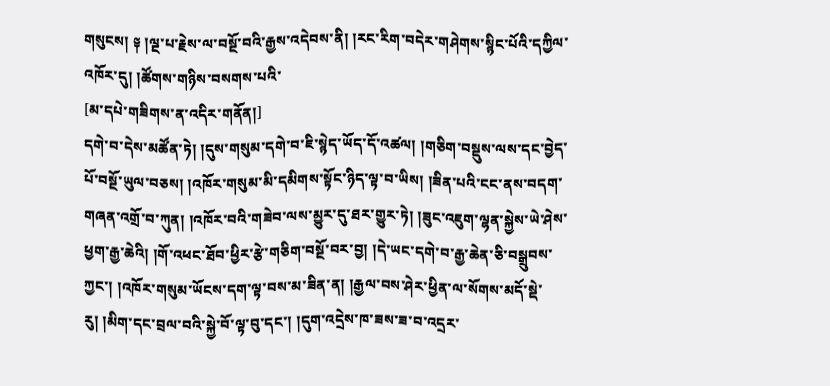གསུངས། ༈ །ལྔ་པ་རྗེས་ལ་བསྔོ་བའི་རྒྱས་འདེབས་ནི། །རང་རིག་བདེར་གཤེགས་སྙིང་པོའི་དཀྱིལ་འཁོར་དུ། །ཚོགས་གཉིས་བསགས་པའི་
[མ་དཔེ་གཟིགས་ན་འདིར་གནོན།]
དགེ་བ་དེས་མཚོན་ཏེ། །དུས་གསུམ་དགེ་བ་ཇི་སྙེད་ཡོད་དོ་འཚལ། །གཅིག་བསྡུས་ལས་དང་བྱེད་པོ་བསྔོ་ཡུལ་བཅས། །འཁོར་གསུམ་མི་དམིགས་སྟོང་ཉིད་ལྟ་བ་ཡིས། །ཟིན་པའི་ངང་ནས་བདག་གཞན་འགྲོ་བ་ཀུན། །འཁོར་བའི་གཟེབ་ལས་མྱུར་དུ་ཐར་གྱུར་ཏེ། །ཟུང་འཇུག་ལྷན་སྐྱེས་ཡེ་ཤེས་ཕྱག་རྒྱ་ཆེའི། །གོ་འཕང་ཐོབ་ཕྱིར་རྩེ་གཅིག་བསྔོ་བར་བྱ། །དེ་ཡང་དགེ་བ་རྒྱ་ཆེན་ཅི་བསྒྲུབས་ཀྱང་། །འཁོར་གསུམ་ཡོངས་དག་ལྟ་བས་མ་ཟིན་ན། །རྒྱལ་བས་ཤེར་ཕྱིན་ལ་སོགས་མདོ་སྡེ་རུ། །མིག་དང་བྲལ་བའི་སྐྱེ་བོ་ལྟ་བུ་དང་། །དུག་འདྲེས་ཁ་ཟས་ཟ་བ་འདྲར་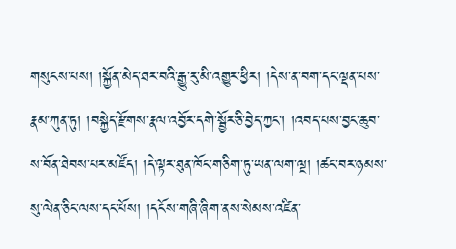གསུངས་པས། །སྐྱོན་མེད་ཐར་བའི་རྒྱུ་རུ་མི་འགྱུར་ཕྱིར། །དེས་ན་བག་དང་ལྡན་པས་རྣམ་ཀུན་ཏུ། །བསྐྱེད་རྫོགས་རྣལ་འབྱོར་དགེ་སྦྱོར་ཅི་བྱེད་ཀྱང་། །འབད་པས་བྱང་ཆུབ་ས་བོན་ཐེབས་པར་མཛོད། །དེ་ལྟར་ཐུན་ཁོང་གཅིག་ཏུ་ཡན་ལག་ལྔ། །ཚང་བར་ཉམས་སུ་ལེན་ཅིང་ལས་དང་པོས། །དངོས་གཞི་ཞིག་ནས་སེམས་འཛིན་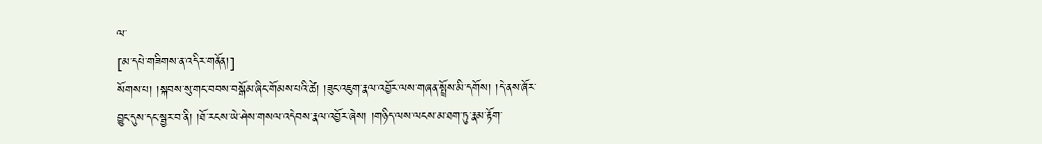ལ་
[མ་དཔེ་གཟིགས་ན་འདིར་གནོན།]
སོགས་པ། །སྐབས་སུ་གང་བབས་བསྒོམ་ཞིང་གོམས་པའི་ཚེ། །ཟུང་འཇུག་རྣལ་འབྱོར་ལས་གཞན་སྤྲོས་མི་དགོས། །དེ་ནས་ཞོར་བྱུང་དུས་དང་སྦྱར་བ་ནི། །ཐོ་རངས་ཡེ་ཤེས་གསལ་འདེབས་རྣལ་འབྱོར་ཞེས། །གཉིད་ལས་ལངས་མ་ཐག་ཏུ་རྣམ་རྟོག་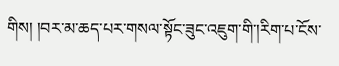གིས། །བར་མ་ཆད་པར་གསལ་སྟོང་ཟུང་འཇུག་གི་།རིག་པ་ངོས་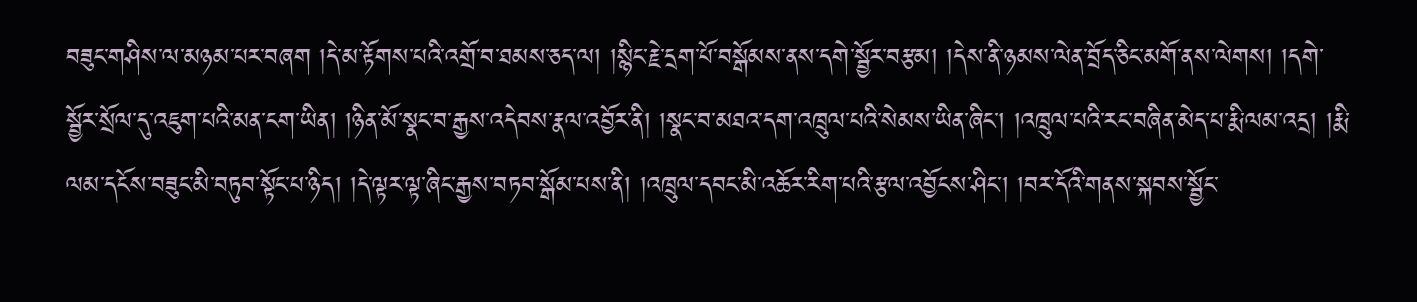བཟུང་གཤིས་ལ་མཉམ་པར་བཞག །དེ་མ་རྟོགས་པའི་འགྲོ་བ་ཐམས་ཅད་ལ། །སྙིང་རྗེ་དྲག་པོ་བསྒོམས་ནས་དགེ་སྦྱོར་བརྩམ། །དེས་ནི་ཉམས་ལེན་བྲོད་ཅིང་མགོ་ནས་ལེགས། །དགེ་སྦྱོར་སྲོལ་དུ་འཇུག་པའི་མན་ངག་ཡིན། །ཉིན་མོ་སྣང་བ་རྒྱས་འདེབས་རྣལ་འབྱོར་ནི། །སྣང་བ་མཐའ་དག་འཁྲུལ་པའི་སེམས་ཡིན་ཞིང་། །འཁྲུལ་པའི་རང་བཞིན་མེད་པ་རྨི་ལམ་འདྲ། །རྨི་ལམ་དངོས་བཟུང་མི་བཏུབ་སྟོང་པ་ཉིད། །དེ་ལྟར་ལྟ་ཞིང་རྒྱས་བཏབ་སྒོམ་པས་ནི། །འཁྲུལ་དབང་མི་འཆོར་རིག་པའི་རྩལ་འབྱོངས་ཤིང་། །བར་དོའི་གནས་སྐབས་སྦྱོང་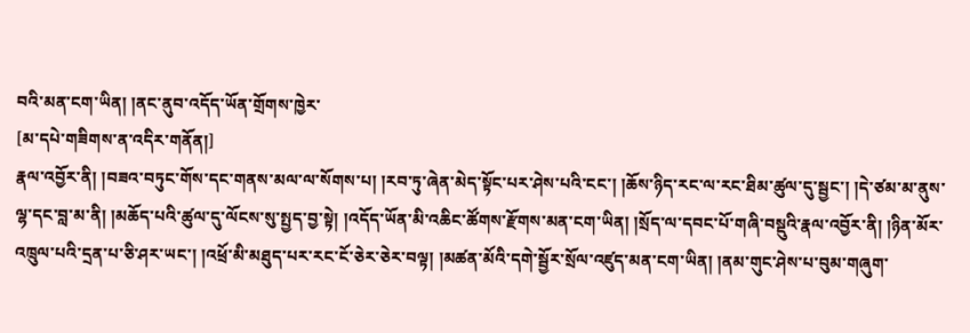བའི་མན་ངག་ཡིན། །ནང་ནུབ་འདོད་ཡོན་གྲོགས་ཁྱེར་
[མ་དཔེ་གཟིགས་ན་འདིར་གནོན།]
རྣལ་འབྱོར་ནི། །བཟའ་བཏུང་གོས་དང་གནས་མལ་ལ་སོགས་པ། །རབ་ཏུ་ཞེན་མེད་སྟོང་པར་ཤེས་པའི་ངང་། །ཆོས་ཉིད་རང་ལ་རང་ཐིམ་ཚུལ་དུ་སྦྱང་། །དེ་ཙམ་མ་ནུས་ལྷ་དང་བླ་མ་ནི། །མཆོད་པའི་ཚུལ་དུ་ལོངས་སུ་སྤྱད་བྱ་སྟེ། །འདོད་ཡོན་མི་འཆིང་ཚོགས་རྫོགས་མན་ངག་ཡིན། །སྲོད་ལ་དབང་པོ་གཞི་བསྡུའི་རྣལ་འབྱོར་ནི། །ཉིན་མོར་འཁྲུལ་པའི་དྲན་པ་ཅི་ཤར་ཡང་། །འཕྲོ་མི་མཐུད་པར་རང་ངོ་ཅེར་ཅེར་བལྟ། །མཚན་མོའི་དགེ་སྦྱོར་སྲོལ་འཛུད་མན་ངག་ཡིན། །ནམ་གུང་ཤེས་པ་བུམ་གཞུག་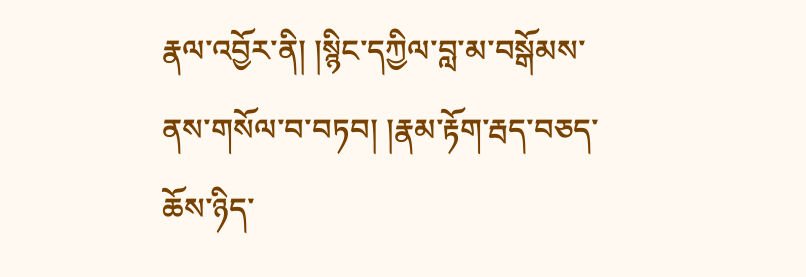རྣལ་འབྱོར་ནི། །སྙིང་དཀྱིལ་བླ་མ་བསྒོམས་ནས་གསོལ་བ་བཏབ། །རྣམ་རྟོག་རྦད་བཅད་ཆོས་ཉིད་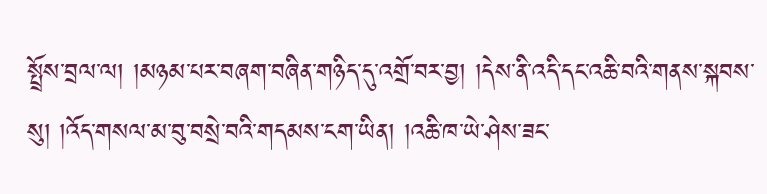སྤྲོས་བྲལ་ལ། །མཉམ་པར་བཞག་བཞིན་གཉིད་དུ་འགྲོ་བར་བྱ། །དེས་ནི་འདི་དང་འཆི་བའི་གནས་སྐབས་སུ། །འོད་གསལ་མ་བུ་བསྲེ་བའི་གདམས་ངག་ཡིན། །འཆི་ཁ་ཡེ་ཤེས་ཟང་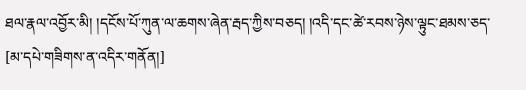ཐལ་རྣལ་འབྱོར་མི། །དངོས་པོ་ཀུན་ལ་ཆགས་ཞེན་རྦད་ཀྱིས་བཅད། །འདི་དང་ཚེ་རབས་ཉེས་ལྟུང་ཐམས་ཅད་
[མ་དཔེ་གཟིགས་ན་འདིར་གནོན།]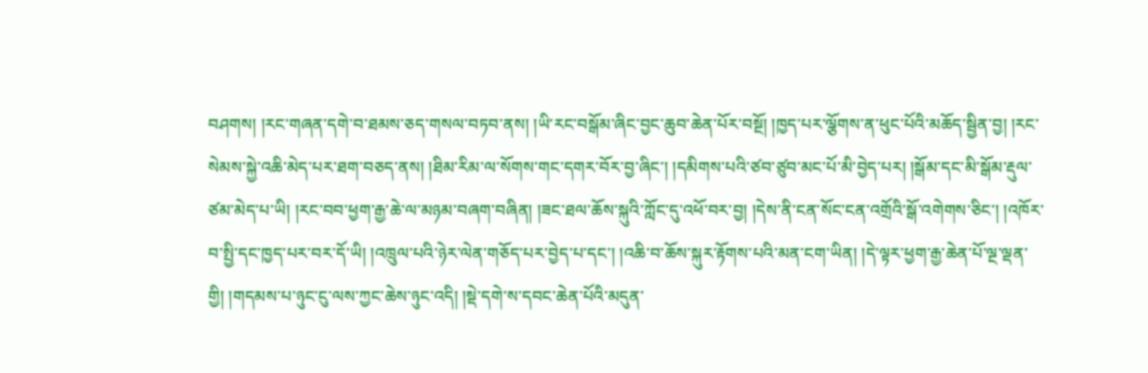བཤགས། །རང་གཞན་དགེ་བ་ཐམས་ཅད་གསལ་བཏབ་ནས། །ཡི་རང་བསྒོམ་ཞིང་བྱང་ཆུབ་ཆེན་པོར་བསྔོ། །ཁྱད་པར་ལྕོགས་ན་ཕུང་པོའི་མཆོད་སྦྱིན་བྱ། །རང་སེམས་སྐྱེ་འཆི་མེད་པར་ཐག་བཅད་ནས། །ཐིམ་རིམ་ལ་སོགས་གང་དགར་བོར་བྱ་ཞིང་། །དམིགས་པའི་ཙབ་ཙུབ་མང་པོ་མི་བྱེད་པར། །སྒོམ་དང་མི་སྒོམ་རྡུལ་ཙམ་མེད་པ་ཡི། །རང་བབ་ཕྱག་རྒྱ་ཆེ་ལ་མཉམ་བཞག་བཞིན། །ཟང་ཐལ་ཆོས་སྐུའི་ཀློང་དུ་འཕོ་བར་བྱ། །དེས་ནི་ངན་སོང་ངན་འགྲོའི་སྒོ་འགེགས་ཅིང་། །འཁོར་བ་སྤྱི་དང་ཁྱད་པར་བར་དོ་ཡི། །འཁྲུལ་པའི་ཉེར་ལེན་གཅོད་པར་བྱེད་པ་དང་། །འཆི་བ་ཆོས་སྐུར་རྟོགས་པའི་མན་ངག་ཡིན། །དེ་ལྟར་ཕྱག་རྒྱ་ཆེན་པོ་ལྔ་ལྡན་གྱི། །གདམས་པ་ཉུང་ངུ་ལས་ཀྱང་ཆེས་ཉུང་འདི། །སྡེ་དགེ་ས་དབང་ཆེན་པོའི་མདུན་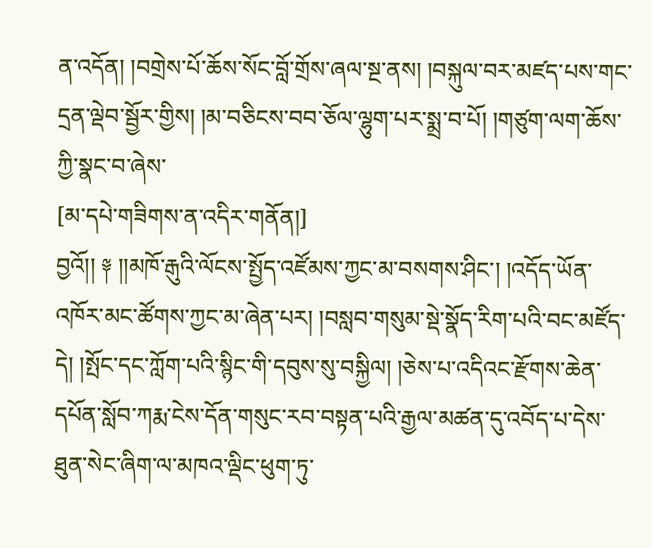ན་འདོན། །བགྲེས་པོ་ཆོས་སོང་བློ་གྲོས་ཞལ་སྔ་ནས། །བསྐུལ་བར་མཛད་པས་གང་དྲན་ལྡེབ་སྦྱོར་གྱིས། །མ་བཅིངས་བབ་ཅོལ་ལྷུག་པར་སྨྲ་བ་པོ། །གཙུག་ལག་ཆོས་ཀྱི་སྣང་བ་ཞེས་
[མ་དཔེ་གཟིགས་ན་འདིར་གནོན།]
བྱའོ།། ༈ །།མཁོ་རྒུའི་ལོངས་སྤྱོད་འཛོམས་ཀྱང་མ་བསགས་ཤིང་། །འདོད་ཡོན་འཁོར་མང་ཚོགས་ཀྱང་མ་ཞེན་པར། །བསླབ་གསུམ་སྡེ་སྣོད་རིག་པའི་བང་མཛོད་དེ། །སྤོང་དང་ཀློག་པའི་སྙིང་གི་དབུས་སུ་བསྐྱིལ། །ཅེས་པ་འདིའང་རྫོགས་ཆེན་དཔོན་སློབ་ཀརྨ་ངེས་དོན་གསུང་རབ་བསྟན་པའི་རྒྱལ་མཚན་དུ་འབོད་པ་དེས་ཐུན་སེང་ཞིག་ལ་མཁའ་ལྡིང་ཕུག་ཏུ་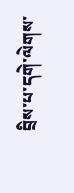བྲིས་པ་དགེ་ལེགས་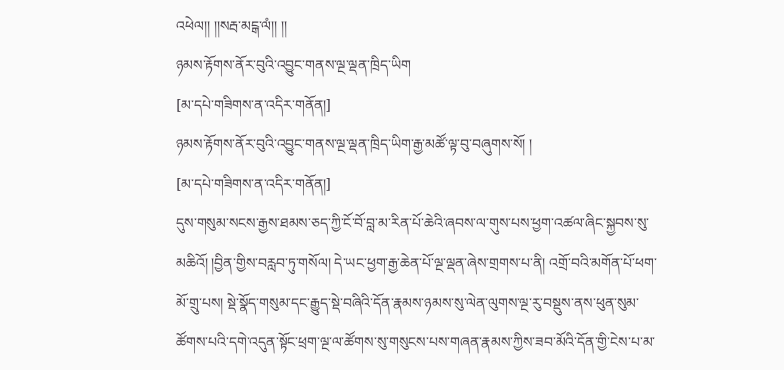འཕེལ།། །།སརྦ་མངྒ་ལཾ།། །།
ཉམས་རྟོགས་ནོར་བུའི་འབྱུང་གནས་ལྔ་ལྡན་ཁྲིད་ཡིག
[མ་དཔེ་གཟིགས་ན་འདིར་གནོན།]
ཉམས་རྟོགས་ནོར་བུའི་འབྱུང་གནས་ལྔ་ལྡན་ཁྲིད་ཡིག་རྒྱ་མཚོ་ལྟ་བུ་བཞུགས་སོ། །
[མ་དཔེ་གཟིགས་ན་འདིར་གནོན།]
དུས་གསུམ་སངས་རྒྱས་ཐམས་ཅད་ཀྱི་ངོ་བོ་བླ་མ་རིན་པོ་ཆེའི་ཞབས་ལ་གུས་པས་ཕྱག་འཚལ་ཞིང་སྐྱབས་སུ་མཆིའོ། །བྱིན་གྱིས་བརླབ་ཏུ་གསོལ། དེ་ཡང་ཕྱག་རྒྱ་ཆེན་པོ་ལྔ་ལྡན་ཞེས་གྲགས་པ་ནི། འགྲོ་བའི་མགོན་པོ་ཕག་མོ་གྲུ་པས། སྡེ་སྣོད་གསུམ་དང་རྒྱུད་སྡེ་བཞིའི་དོན་རྣམས་ཉམས་སུ་ལེན་ལུགས་ལྔ་རུ་བསྡུས་ནས་ཕུན་སུམ་ཚོགས་པའི་དགེ་འདུན་སྟོང་ཕྲག་ལྔ་ལ་ཚོགས་སུ་གསུངས་པས་གཞན་རྣམས་ཀྱིས་ཟབ་མོའི་དོན་གྱི་ངེས་པ་མ་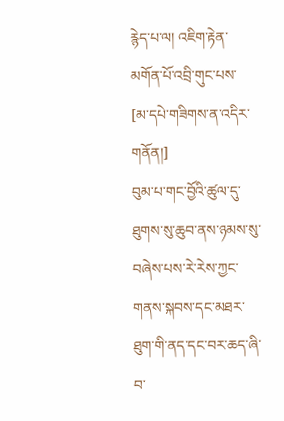རྙེད་པ་ལ། འཇིག་རྟེན་མགོན་པོ་འབྲི་གུང་པས་
[མ་དཔེ་གཟིགས་ན་འདིར་གནོན།]
བུམ་པ་གང་བྱོའི་ཚུལ་དུ་ཐུགས་སུ་ཆུབ་ནས་ཉམས་སུ་བཞེས་པས་རེ་རེས་ཀྱང་གནས་སྐབས་དང་མཐར་ཐུག་གི་ནད་དང་བར་ཆད་ཞི་བ་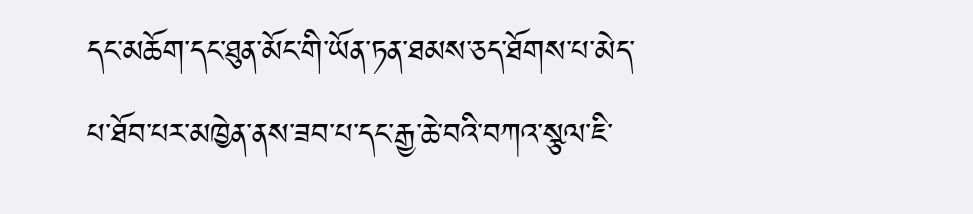དང་མཆོག་དང་ཐུན་མོང་གི་ཡོན་ཏན་ཐམས་ཅད་ཐོགས་པ་མེད་པ་ཐོབ་པར་མཁྱེན་ནས་ཟབ་པ་དང་རྒྱ་ཆེ་བའི་བཀའ་སྩལ་ཇི་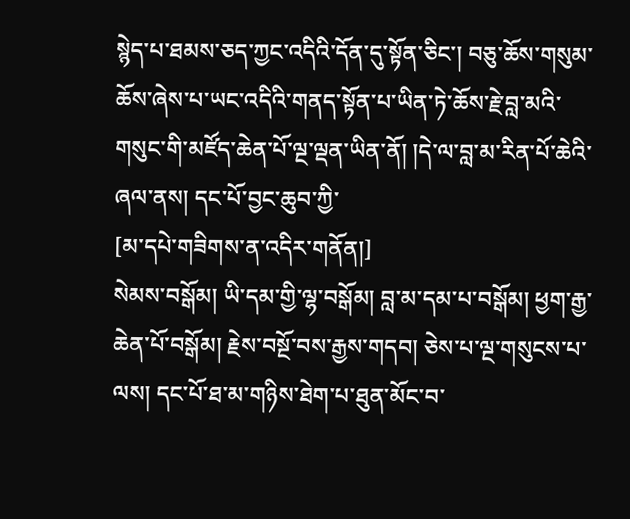སྙེད་པ་ཐམས་ཅད་ཀྱང་འདིའི་དོན་དུ་སྟོན་ཅིང་། བཅུ་ཆོས་གསུམ་ཆོས་ཞེས་པ་ཡང་འདིའི་གནད་སྟོན་པ་ཡིན་ཏེ་ཆོས་རྗེ་བླ་མའི་གསུང་གི་མཛོད་ཆེན་པོ་ལྔ་ལྡན་ཡིན་ནོ། །དེ་ལ་བླ་མ་རིན་པོ་ཆེའི་ཞལ་ནས། དང་པོ་བྱང་ཆུབ་ཀྱི་
[མ་དཔེ་གཟིགས་ན་འདིར་གནོན།]
སེམས་བསྒོམ། ཡི་དམ་གྱི་ལྷ་བསྒོམ། བླ་མ་དམ་པ་བསྒོམ། ཕྱག་རྒྱ་ཆེན་པོ་བསྒོམ། རྗེས་བསྔོ་བས་རྒྱས་གདབ། ཅེས་པ་ལྔ་གསུངས་པ་ལས། དང་པོ་ཐ་མ་གཉིས་ཐེག་པ་ཐུན་མོང་བ་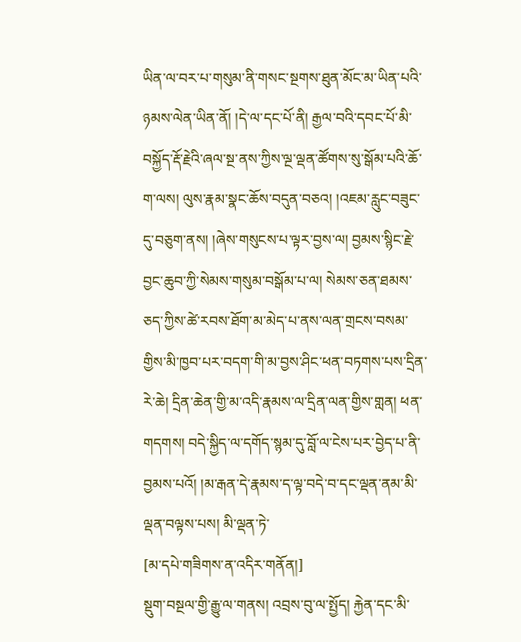ཡིན་ལ་བར་པ་གསུམ་ནི་གསང་སྔགས་ཐུན་མོང་མ་ཡིན་པའི་ཉམས་ལེན་ཡིན་ནོ། །དེ་ལ་དང་པོ་ནི། རྒྱལ་བའི་དབང་པོ་མི་བསྐྱོད་རྡོ་རྗེའི་ཞལ་སྔ་ནས་ཀྱིས་ལྔ་ལྡན་ཚོགས་སུ་སྒོམ་པའི་ཆོ་ག་ལས། ལུས་རྣམ་སྣང་ཆོས་བདུན་བཅའ། །འཇམ་རླུང་བཟུང་དུ་བཅུག་ནས། །ཞེས་གསུངས་པ་ལྟར་བྱས་ལ། བྱམས་སྙིང་རྗེ་བྱང་ཆུབ་ཀྱི་སེམས་གསུམ་བསྒོམ་པ་ལ། སེམས་ཅན་ཐམས་ཅད་ཀྱིས་ཚེ་རབས་ཐོག་མ་མེད་པ་ནས་ལན་གྲངས་བསམ་གྱིས་མི་ཁྱབ་པར་བདག་གི་མ་བྱས་ཤིང་ཕན་བཏགས་པས་དྲིན་རེ་ཆེ། དྲིན་ཆེན་གྱི་མ་འདི་རྣམས་ལ་དྲིན་ལན་གྱིས་གླན། ཕན་གདགས། བདེ་སྐྱིད་ལ་དགོད་སྙམ་དུ་བློ་ལ་ངེས་པར་བྱེད་པ་ནི་བྱམས་པའོ། །མ་རྒན་དེ་རྣམས་ད་ལྟ་བདེ་བ་དང་ལྡན་ནམ་མི་ལྡན་བལྟས་པས། མི་ལྡན་ཏེ་
[མ་དཔེ་གཟིགས་ན་འདིར་གནོན།]
སྡུག་བསྔལ་གྱི་རྒྱུ་ལ་གནས། འབྲས་བུ་ལ་སྤྱོད། རྐྱེན་དང་མི་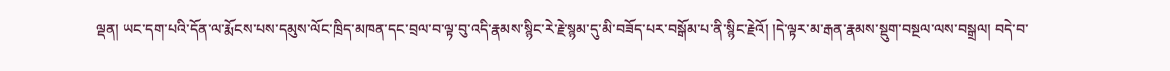ལྡན། ཡང་དག་པའི་དོན་ལ་རྨོངས་པས་དམུས་ལོང་ཁྲིད་མཁན་དང་བྲལ་བ་ལྟ་བུ་འདི་རྣམས་སྙིང་རེ་རྗེ་སྙམ་དུ་མི་བཟོད་པར་བསྒོམ་པ་ནི་སྙིང་རྗེའོ། །དེ་ལྟར་མ་རྒན་རྣམས་སྡུག་བསྔལ་ལས་བསྒྲལ། བདེ་བ་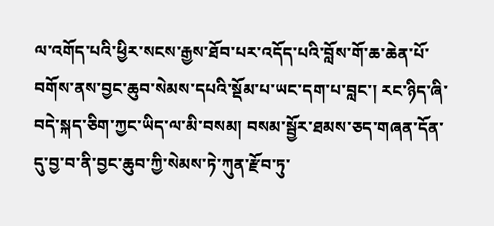ལ་འགོད་པའི་ཕྱིར་སངས་རྒྱས་ཐོབ་པར་འདོད་པའི་བློས་གོ་ཆ་ཆེན་པོ་བགོས་ནས་བྱང་ཆུབ་སེམས་དཔའི་སྡོམ་པ་ཡང་དག་པ་བླང་། རང་ཉིད་ཞི་བདེ་སྐད་ཅིག་ཀྱང་ཡིད་ལ་མི་བསམ། བསམ་སྦྱོར་ཐམས་ཅད་གཞན་དོན་དུ་བྱ་བ་ནི་བྱང་ཆུབ་ཀྱི་སེམས་ཏེ་ཀུན་རྫོབ་ཏུ་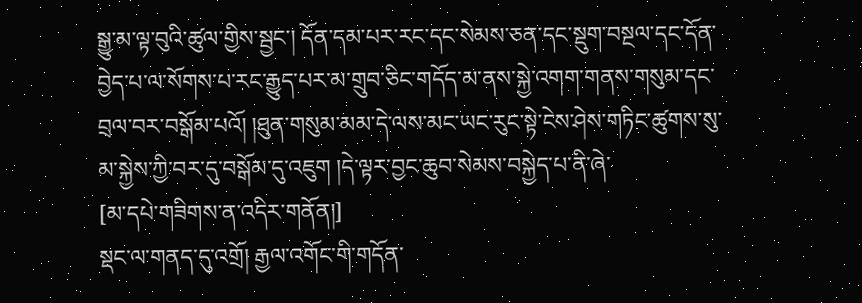སྒྱུ་མ་ལྟ་བུའི་ཚུལ་གྱིས་སྦྱང་། དོན་དམ་པར་རང་དང་སེམས་ཅན་དང་སྡུག་བསྔལ་དང་དོན་བྱེད་པ་ལ་སོགས་པ་རང་རྒྱུད་པར་མ་གྲུབ་ཅིང་གདོད་མ་ནས་སྐྱེ་འགག་གནས་གསུམ་དང་བྲལ་བར་བསྒོམ་པའོ། །ཐུན་གསུམ་མམ་དེ་ལས་མང་ཡང་རུང་སྟེ་ངེས་ཤེས་གཏིང་ཚུགས་སུ་མ་སྐྱེས་ཀྱི་བར་དུ་བསྒོམ་དུ་འཇུག །དེ་ལྟར་བྱང་ཆུབ་སེམས་བསྐྱེད་པ་ནི་ཞེ་
[མ་དཔེ་གཟིགས་ན་འདིར་གནོན།]
སྡང་ལ་གནད་དུ་འགྲོ། རྒྱལ་འགོང་གི་གདོན་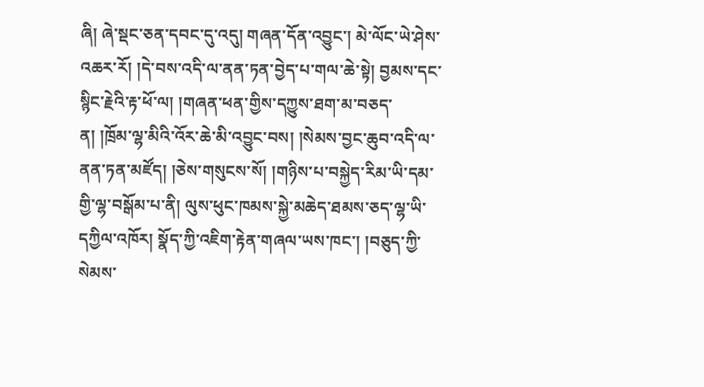ཞི། ཞེ་སྡང་ཅན་དབང་དུ་འདུ། གཞན་དོན་འབྱུང་། མེ་ལོང་ཡེ་ཤེས་འཆར་རོ། །དེ་བས་འདི་ལ་ནན་ཏན་བྱེད་པ་གལ་ཆེ་སྟེ། བྱམས་དང་སྙིང་རྗེའི་རྟ་ཕོ་ལ། །གཞན་ཕན་གྱིས་དཀྱུས་ཐག་མ་བཅད་ན། །ཁྲོམ་ལྷ་མིའི་འོར་ཆེ་མི་འབྱུང་བས། །སེམས་བྱང་ཆུབ་འདི་ལ་ནན་ཏན་མཛོད། །ཅེས་གསུངས་སོ། །གཉིས་པ་བསྐྱེད་རིམ་ཡི་དམ་གྱི་ལྷ་བསྒོམ་པ་ནི། ལུས་ཕུང་ཁམས་སྐྱེ་མཆེད་ཐམས་ཅད་ལྷ་ཡི་དཀྱིལ་འཁོར། སྣོད་ཀྱི་འཇིག་རྟེན་གཞལ་ཡས་ཁང་། །བཅུད་ཀྱི་སེམས་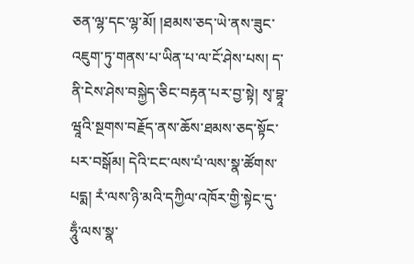ཅན་ལྷ་དང་ལྷ་མོ། །ཐམས་ཅད་ཡེ་ནས་ཟུང་འཇུག་ཏུ་གནས་པ་ཡིན་པ་ལ་ངོ་ཤེས་པས། ད་ནི་ངེས་ཤེས་བསྐྱེད་ཅིང་བརྟན་པར་བྱ་སྟེ། སྭ་བྷཱ་ཝཱའི་སྔགས་བརྗོད་ནས་ཆོས་ཐམས་ཅད་སྟོང་པར་བསྒོམ། དེའི་ངང་ལས་པཾ་ལས་སྣ་ཚོགས་པདྨ། རཾ་ལས་ཉི་མའི་དཀྱིལ་འཁོར་གྱི་སྟེང་དུ་ཧཱུྃ་ལས་སྣ་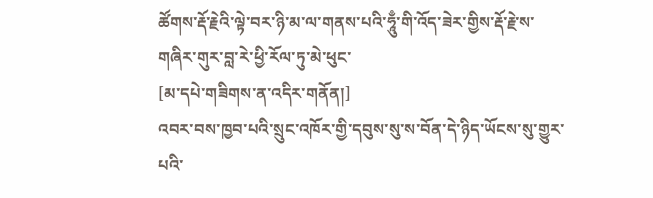ཚོགས་རྡོ་རྗེའི་ལྟེ་བར་ཉི་མ་ལ་གནས་པའི་ཧཱུྃ་གི་འོད་ཟེར་གྱིས་རྡོ་རྗེ་ས་གཞིར་གུར་བླ་རེ་ཕྱི་རོལ་ཏུ་མེ་ཕུང་
[མ་དཔེ་གཟིགས་ན་འདིར་གནོན།]
འབར་བས་ཁྱབ་པའི་སྲུང་འཁོར་གྱི་དབུས་སུ་ས་བོན་དེ་ཉིད་ཡོངས་སུ་གྱུར་པའི་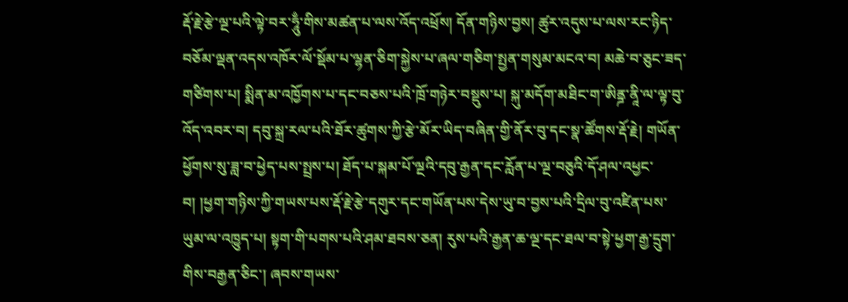རྡོ་རྗེ་རྩེ་ལྔ་པའི་ལྟེ་བར་ཧཱུྃ་གིས་མཚན་པ་ལས་འོད་འཕྲོས། དོན་གཉིས་བྱས། ཚུར་འདུས་པ་ལས་རང་ཉིད་བཅོམ་ལྡན་འདས་འཁོར་ལོ་སྡོམ་པ་ལྷན་ཅིག་སྐྱེས་པ་ཞལ་གཅིག་སྤྱན་གསུམ་མངའ་བ། མཆེ་བ་ཅུང་ཟད་གཙིགས་པ། སྨིན་མ་འཁྱོགས་པ་དང་བཅས་པའི་ཁྲོ་གཉེར་བསྡུས་པ། སྐུ་མདོག་མཐིང་ག་ཨིནྜ་ནཱི་ལ་ལྟ་བུ་འོད་འབར་བ། དབུ་སྐྲ་རལ་པའི་ཐོར་ཚུགས་ཀྱི་རྩེ་མོར་ཡིད་བཞིན་གྱི་ནོར་བུ་དང་སྣ་ཚོགས་རྡོ་རྗེ། གཡོན་ཕྱོགས་སུ་ཟླ་བ་ཕྱེད་པས་སྤྲས་པ། ཐོད་པ་སྐམ་པོ་ལྔའི་དབུ་རྒྱན་དང་རློན་པ་ལྔ་བཅུའི་དོ་ཤལ་འཕྱང་བ། །ཕྱག་གཉིས་ཀྱི་གཡས་པས་རྡོ་རྗེ་རྩེ་དགུར་དང་གཡོན་པས་དེས་ཡུ་བ་བྱས་པའི་དྲིལ་བུ་འཛིན་པས་ཡུམ་ལ་འཁྱུད་པ། སྟག་གི་པགས་པའི་ཤམ་ཐབས་ཅན། རུས་པའི་རྒྱན་ཆ་ལྔ་དང་ཐལ་བ་སྟེ་ཕྱག་རྒྱ་དྲུག་གིས་བརྒྱན་ཅིང་། ཞབས་གཡས་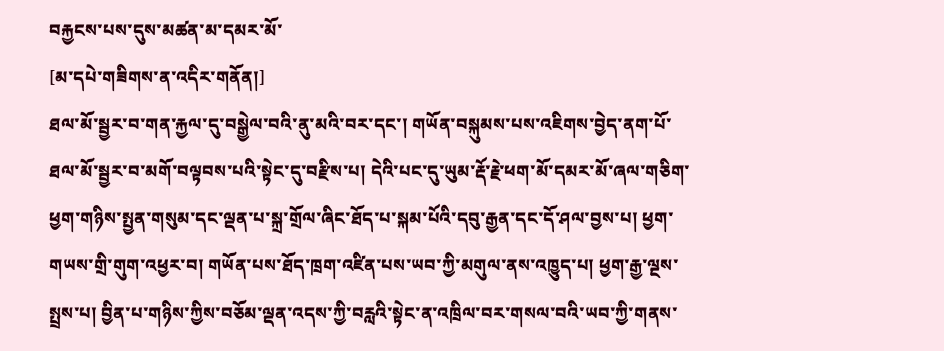བརྐྱངས་པས་དུས་མཚན་མ་དམར་མོ་
[མ་དཔེ་གཟིགས་ན་འདིར་གནོན།]
ཐལ་མོ་སྦྱར་བ་གན་རྐྱལ་དུ་བསྒྱེལ་བའི་ནུ་མའི་བར་དང་། གཡོན་བསྐུམས་པས་འཇིགས་བྱེད་ནག་པོ་ཐལ་མོ་སྦྱར་བ་མགོ་བལྟབས་པའི་སྟེང་དུ་བརྫིས་པ། དེའི་པང་དུ་ཡུམ་རྡོ་རྗེ་ཕག་མོ་དམར་མོ་ཞལ་གཅིག་ཕྱག་གཉིས་སྤྱན་གསུམ་དང་ལྡན་པ་སྐྲ་གྲོལ་ཞིང་ཐོད་པ་སྐམ་པོའི་དབུ་རྒྱན་དང་དོ་ཤལ་བྱས་པ། ཕྱག་གཡས་གྲི་གུག་འཕྱར་བ། གཡོན་པས་ཐོད་ཁྲག་འཛིན་པས་ཡབ་ཀྱི་མགུལ་ནས་འཁྱུད་པ། ཕྱག་རྒྱ་ལྔས་སྤྲས་པ། བྱིན་པ་གཉིས་ཀྱིས་བཅོམ་ལྡན་འདས་ཀྱི་བརླའི་སྟེང་ན་འཁྲིལ་བར་གསལ་བའི་ཡབ་ཀྱི་གནས་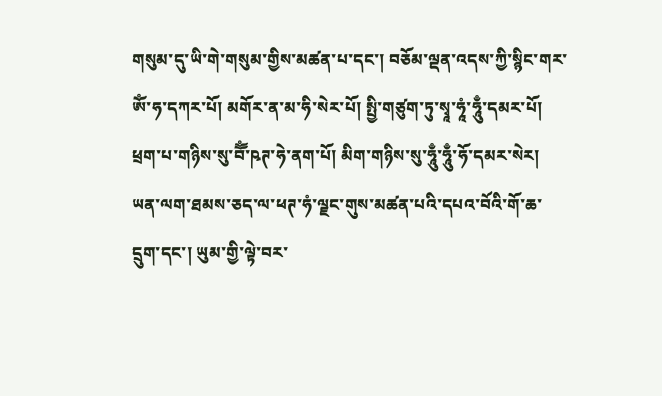གསུམ་དུ་ཡི་གེ་གསུམ་གྱིས་མཚན་པ་དང་། བཅོམ་ལྡན་འདས་ཀྱི་སྙིང་གར་ཨོཾ་ཧ་དཀར་པོ། མགོར་ན་མ་ཧི་སེར་པོ། སྤྱི་གཙུག་ཏུ་སྭཱ་ཧཱཾ་ཧཱུྃ་དམར་པོ། ཕྲག་པ་གཉིས་སུ་བཽཾ་ཥཊ་ཧེ་ནག་པོ། མིག་གཉིས་སུ་ཧཱུྃ་ཧཱུྃ་ཧོ་དམར་སེར། ཡན་ལག་ཐམས་ཅད་ལ་ཕཊ་ཧཾ་ལྗང་གུས་མཚན་པའི་དཔའ་བོའི་གོ་ཆ་དྲུག་དང་། ཡུམ་གྱི་ལྟེ་བར་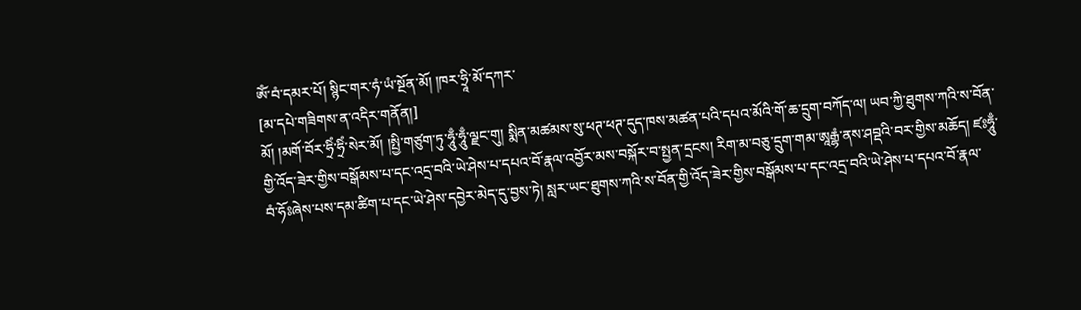ཨོཾ་བཾ་དམར་པོ། སྙིང་གར་ཧཾ་ཡཾ་སྔོན་མོ། །ཁར་ཧྲཱི་མོ་དཀར་
[མ་དཔེ་གཟིགས་ན་འདིར་གནོན།]
མོ། །མགོ་བོར་ཧྲིཾ་ཧྲིཾ་སེར་མོ། །སྤྱི་གཙུག་ཏུ་ཧཱུྃ་ཧཱུྃ་ལྗང་གུ། སྨིན་མཚམས་སུ་ཕཊ་ཕཊ་དུད་ཁས་མཚན་པའི་དཔའ་མོའི་གོ་ཆ་དྲུག་བཀོད་ལ། ཡབ་ཀྱི་ཐུགས་ཀའི་ས་བོན་གྱི་འོད་ཟེར་གྱིས་བསྒོམས་པ་དང་འདྲ་བའི་ཡེ་ཤེས་པ་དཔའ་བོ་རྣལ་འབྱོར་མས་བསྐོར་བ་སྤྱན་དྲངས། རིག་མ་བཅུ་དྲུག་གམ་ཨཱརྒྷཾ་ནས་ཤབྡའི་བར་གྱིས་མཆོད། ཛཿཧཱུྃ་བཾ་ཧོཿཞེས་པས་དམ་ཚིག་པ་དང་ཡེ་ཤེས་དབྱེར་མེད་དུ་བྱས་ཏེ། སླར་ཡང་ཐུགས་ཀའི་ས་བོན་གྱི་འོད་ཟེར་གྱིས་བསྒོམས་པ་དང་འདྲ་བའི་ཡེ་ཤེས་པ་དཔའ་བོ་རྣལ་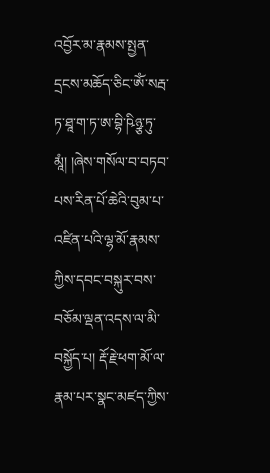འབྱོར་མ་རྣམས་སྤྱན་དྲངས་མཆོད་ཅིང་ཨོཾ་སརྦ་ཏ་ཐཱ་ག་ཏ་ཨ་བྷི་ཥིཉྩ་ཏུ་མཱཾ། །ཞེས་གསོལ་བ་བཏབ་པས་རིན་པོ་ཆེའི་བུམ་པ་འཛིན་པའི་ལྷ་མོ་རྣམས་ཀྱིས་དབང་བསྐུར་བས་བཅོམ་ལྡན་འདས་ལ་མི་བསྐྱོད་པ། རྡོ་རྗེ་ཕག་མོ་ལ་རྣམ་པར་སྣང་མཛད་ཀྱིས་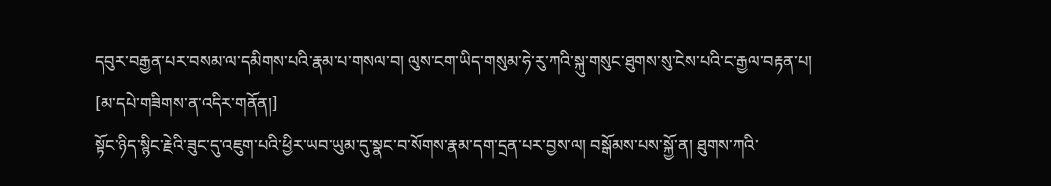དབུར་བརྒྱན་པར་བསམ་ལ་དམིགས་པའི་རྣམ་པ་གསལ་བ། ལུས་ངག་ཡིད་གསུམ་ཧེ་རུ་ཀའི་སྐུ་གསུང་ཐུགས་སུ་ངེས་པའི་ང་རྒྱལ་བརྟན་པ།
[མ་དཔེ་གཟིགས་ན་འདིར་གནོན།]
སྟོང་ཉིད་སྙིང་རྗེའི་ཟུང་དུ་འཇུག་པའི་ཕྱིར་ཡབ་ཡུམ་དུ་སྣང་བ་སོགས་རྣམ་དག་དྲན་པར་བྱས་ལ། བསྒོམས་པས་སྐྱོ་ན། ཐུགས་ཀའི་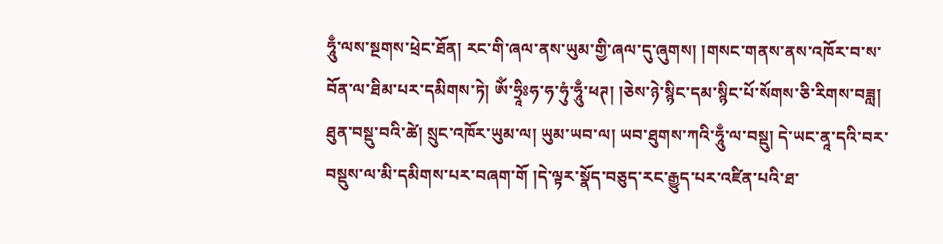ཧཱུྃ་ལས་སྔགས་ཕྲེང་ཐོན། རང་གི་ཞལ་ནས་ཡུམ་གྱི་ཞལ་དུ་ཞུགས། །གསང་གནས་ནས་འཁོར་བ་ས་བོན་ལ་ཐིམ་པར་དམིགས་ཏེ། ཨོཾ་ཧྲཱིཿཧ་ཧ་ཧུཾ་ཧཱུྃ་ཕཊ། །ཅེས་ཉེ་སྙིང་དམ་སྙིང་པོ་སོགས་ཅི་རིགས་བཟླ། ཐུན་བསྡུ་བའི་ཚེ། སྲུང་འཁོར་ཡུམ་ལ། ཡུམ་ཡབ་ལ། ཡབ་ཐུགས་ཀའི་ཧཱུྃ་ལ་བསྡུ། དེ་ཡང་ནཱ་དའི་བར་བསྡུས་ལ་མི་དམིགས་པར་བཞག་གོ །དེ་ལྟར་སྣོད་བཅུད་རང་རྒྱུད་པར་འཛིན་པའི་ཐ་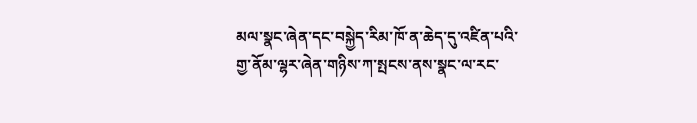མལ་སྣང་ཞེན་དང་བསྐྱེད་རིམ་ཁོ་ན་ཆེད་དུ་འཛིན་པའི་གྱ་ནོམ་ལྷར་ཞེན་གཉིས་ཀ་སྤངས་ནས་སྣང་ལ་རང་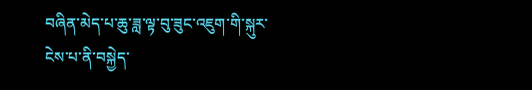བཞིན་མེད་པ་ཆུ་ཟླ་ལྟ་བུ་ཟུང་འཇུག་གི་སྐུར་ངེས་པ་ནི་བསྐྱེད་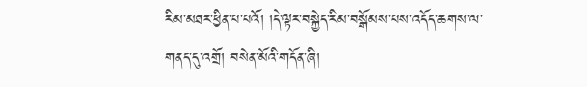རིམ་མཐར་ཕྱིན་པ་པའོ། །དེ་ལྟར་བསྐྱེད་རིམ་བསྒོམས་པས་འདོད་ཆགས་ལ་གནད་དུ་འགྲོ། བསེན་མོའི་གདོན་ཞི།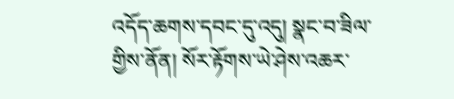འདོད་ཆགས་དབང་དུ་འདུ། སྣང་བ་ཟིལ་གྱིས་ནོན། སོར་རྟོགས་ཡེ་ཤེས་འཆར་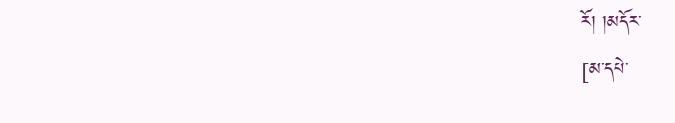རོ། །མདོར་
[མ་དཔེ་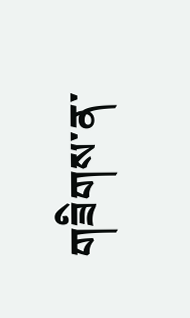གཟིགས་ན་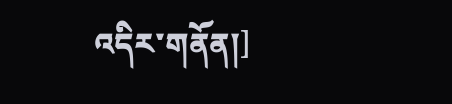འདིར་གནོན།]